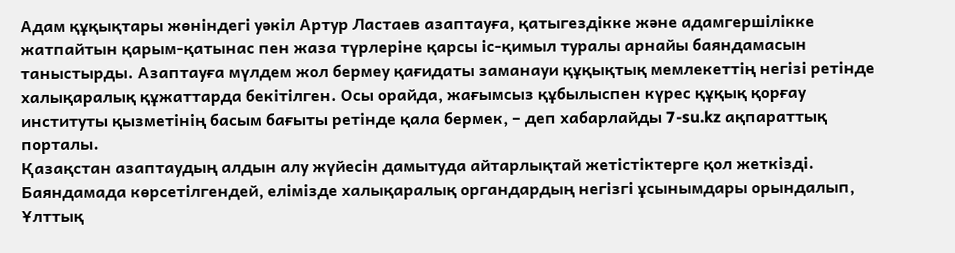Адам құқықтары жөніндегі уәкіл Артур Ластаев азаптауға, қатыгездікке және адамгершілікке жатпайтын қарым-қатынас пен жаза түрлеріне қарсы іс-қимыл туралы арнайы баяндамасын таныстырды. Азаптауға мүлдем жол бермеу қағидаты заманауи құқықтық мемлекеттің негізі ретінде халықаралық құжаттарда бекітілген. Осы орайда, жағымсыз құбылыспен күрес құқық қорғау институты қызметінің басым бағыты ретінде қала бермек, – деп хабарлайды 7-su.kz ақпараттық порталы.
Қазақстан азаптаудың алдын алу жүйесін дамытуда айтарлықтай жетістіктерге қол жеткізді. Баяндамада көрсетілгендей, елімізде халықаралық органдардың негізгі ұсынымдары орындалып, Ұлттық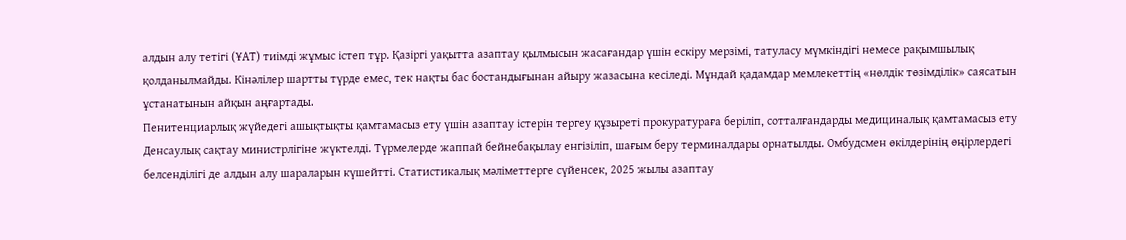алдын алу тетігі (ҰАТ) тиімді жұмыс істеп тұр. Қазіргі уақытта азаптау қылмысын жасағандар үшін ескіру мерзімі, татуласу мүмкіндігі немесе рақымшылық қолданылмайды. Кінәлілер шартты түрде емес, тек нақты бас бостандығынан айыру жазасына кесіледі. Мұндай қадамдар мемлекеттің «нөлдік төзімділік» саясатын ұстанатынын айқын аңғартады.
Пенитенциарлық жүйедегі ашықтықты қамтамасыз ету үшін азаптау істерін тергеу құзыреті прокуратураға беріліп, сотталғандарды медициналық қамтамасыз ету Денсаулық сақтау министрлігіне жүктелді. Түрмелерде жаппай бейнебақылау енгізіліп, шағым беру терминалдары орнатылды. Омбудсмен өкілдерінің өңірлердегі белсенділігі де алдын алу шараларын күшейтті. Статистикалық мәліметтерге сүйенсек, 2025 жылы азаптау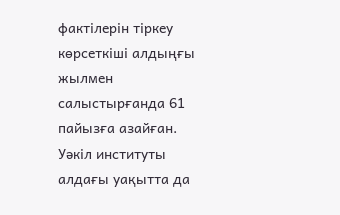фактілерін тіркеу көрсеткіші алдыңғы жылмен салыстырғанда 61 пайызға азайған. Уәкіл институты алдағы уақытта да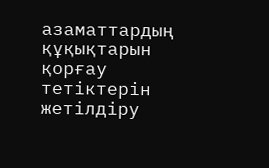азаматтардың құқықтарын қорғау тетіктерін жетілдіру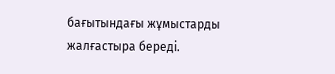бағытындағы жұмыстарды жалғастыра береді.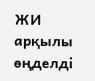ЖИ арқылы өңделді